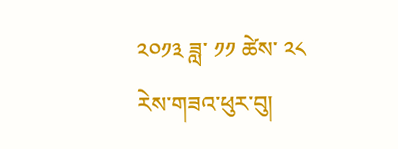༢༠༡༣ ཟླ་ ༡༡ ཚེས་ ༢༨ རེས་གཟའ་ཕུར་བུ།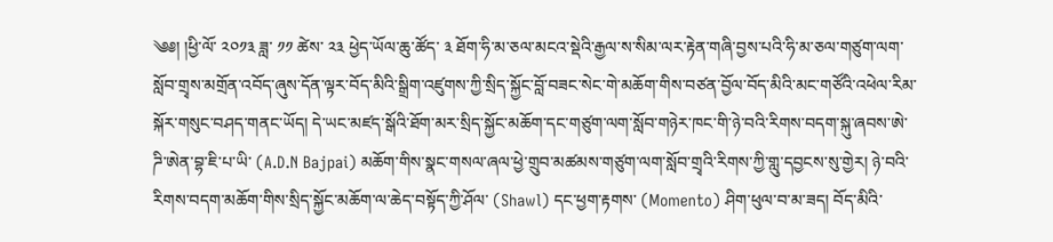༄༅། །ཕྱི་ལོ་ ༢༠༡༣ ཟླ་ ༡༡ ཚེས་ ༢༣ ཕྱེད་ཡོལ་ཆུ་ཚོད་ ༣ ཐོག་ཧི་མ་ཅལ་མངའ་སྡེའི་རྒྱལ་ས་སིམ་ལར་རྟེན་གཞི་བྱས་པའི་ཧི་མ་ཅལ་གཙུག་ལག་སློབ་གྲྭས་མགྲོན་འབོད་ཞུས་དོན་ལྟར་བོད་མིའི་སྒྲིག་འཛུགས་ཀྱི་སྲིད་སྐྱོང་བློ་བཟང་སེང་གེ་མཆོག་གིས་བཙན་བྱོལ་བོད་མིའི་མང་གཙོའི་འཕེལ་རིམ་སྐོར་གསུང་བཤད་གནང་ཡོད། དེ་ཡང་མཛད་སྒོའི་ཐོག་མར་སྲིད་སྐྱོང་མཆོག་དང་གཙུག་ལག་སློབ་གཉེར་ཁང་གི་ཉེ་བའི་རིགས་བདག་སྐུ་ཞབས་ཨེ་ཌི་ཨེན་བྷ་ཇི་པ་ཡི་ (A.D.N Bajpai) མཆོག་གིས་སྣང་གསལ་ཞལ་ཕྱེ་གྲུབ་མཚམས་གཙུག་ལག་སློབ་གྲྭའི་རིགས་ཀྱི་གླུ་དབྱངས་སུ་གྱེར། ཉེ་བའི་རིགས་བདག་མཆོག་གིས་སྲིད་སྐྱོང་མཆོག་ལ་ཆེད་བསྟོད་ཀྱི་ཤོལ་ (Shawl) དང་ཕྱག་རྟགས་ (Momento) ཤིག་ཕུལ་བ་མ་ཟད། བོད་མིའི་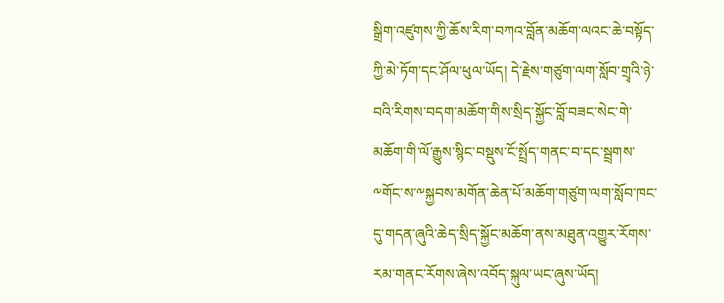སྒྲིག་འཛུགས་ཀྱི་ཆོས་རིག་བཀའ་བློན་མཆོག་ལའང་ཆེ་བསྟོད་ཀྱི་མེ་ཏོག་དང་ཤོལ་ཕུལ་ཡོད། དེ་རྗེས་གཙུག་ལག་སློབ་གྲྭའི་ཉེ་བའི་རིགས་བདག་མཆོག་གིས་སྲིད་སྐྱོང་བློ་བཟང་སེང་གེ་མཆོག་གི་ལོ་རྒྱུས་སྙིང་བསྡུས་ངོ་སྤྲོད་གནང་བ་དང་སྦྲགས་༸གོང་ས་༸སྐྱབས་མགོན་ཆེན་པོ་མཆོག་གཙུག་ལག་སློབ་ཁང་དུ་གདན་ཞུའི་ཆེད་སྲིད་སྐྱོང་མཆོག་ནས་མཐུན་འགྱུར་རོགས་རམ་གནང་རོགས་ཞེས་འབོད་སྐུལ་ཡང་ཞུས་ཡོད།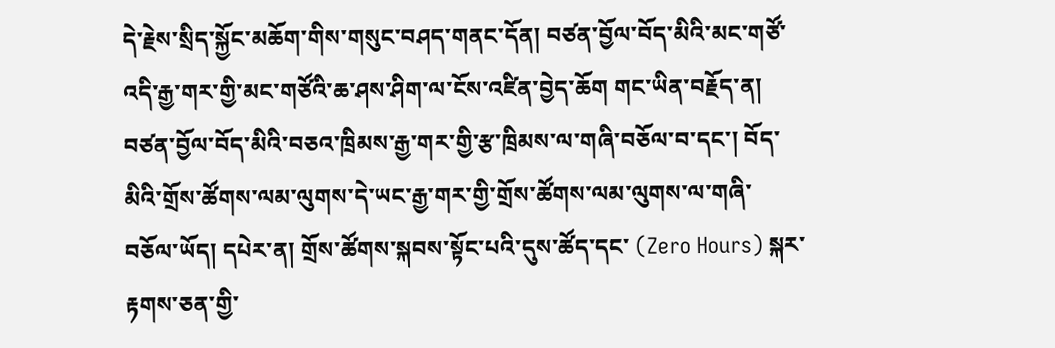དེ་རྗེས་སྲིད་སྐྱོང་མཆོག་གིས་གསུང་བཤད་གནང་དོན། བཙན་བྱོལ་བོད་མིའི་མང་གཙོ་འདི་རྒྱ་གར་གྱི་མང་གཙོའི་ཆ་ཤས་ཤིག་ལ་ངོས་འཛིན་བྱེད་ཆོག གང་ཡིན་བརྗོད་ན། བཙན་བྱོལ་བོད་མིའི་བཅའ་ཁྲིམས་རྒྱ་གར་གྱི་རྩ་ཁྲིམས་ལ་གཞི་བཅོལ་བ་དང་། བོད་མིའི་གྲོས་ཚོགས་ལམ་ལུགས་དེ་ཡང་རྒྱ་གར་གྱི་གྲོས་ཚོགས་ལམ་ལུགས་ལ་གཞི་བཅོལ་ཡོད། དཔེར་ན། གྲོས་ཚོགས་སྐབས་སྟོང་པའི་དུས་ཚོད་དང་ (Zero Hours) སྐར་རྟགས་ཅན་གྱི་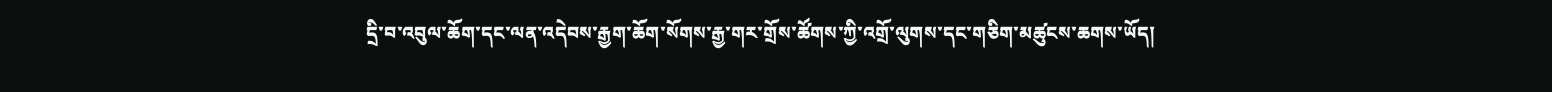དྲི་བ་འབུལ་ཆོག་དང་ལན་འདེབས་རྒྱག་ཆོག་སོགས་རྒྱ་གར་གྲོས་ཚོགས་ཀྱི་འགྲོ་ལུགས་དང་གཅིག་མཚུངས་ཆགས་ཡོད།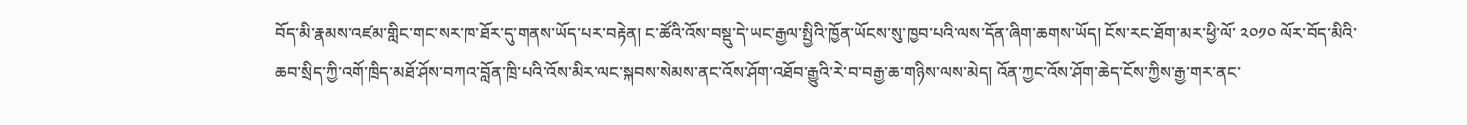བོད་མི་རྣམས་འཛམ་གླིང་གང་སར་ཁ་ཐོར་དུ་གནས་ཡོད་པར་བརྟེན། ང་ཚོའི་འོས་བསྡུ་དེ་ཡང་རྒྱལ་སྤྱིའི་ཁྱོན་ཡོངས་སུ་ཁྱབ་པའི་ལས་དོན་ཞིག་ཆགས་ཡོད། ངོས་རང་ཐོག་མར་ཕྱི་ལོ་ ༢༠༡༠ ལོར་བོད་མིའི་ཆབ་སྲིད་ཀྱི་འགོ་ཁྲིད་མཐོ་ཤོས་བཀའ་བློན་ཁྲི་པའི་འོས་མིར་ལང་སྐབས་སེམས་ནང་འོས་ཤོག་འཐོབ་རྒྱུའི་རེ་བ་བརྒྱ་ཆ་གཉིས་ལས་མེད། འོན་ཀྱང་འོས་ཤོག་ཆེད་ངོས་ཀྱིས་རྒྱ་གར་ནང་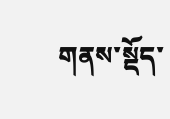གནས་སྡོད་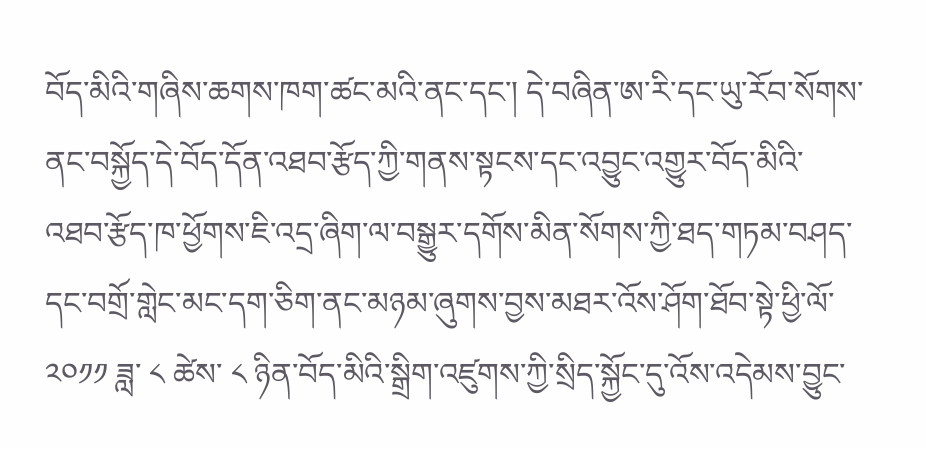བོད་མིའི་གཞིས་ཆགས་ཁག་ཚང་མའི་ནང་དང་། དེ་བཞིན་ཨ་རི་དང་ཡུ་རོབ་སོགས་ནང་བསྐྱོད་དེ་བོད་དོན་འཐབ་རྩོད་ཀྱི་གནས་སྟངས་དང་འབྱུང་འགྱུར་བོད་མིའི་འཐབ་རྩོད་ཁ་ཕྱོགས་ཇི་འདྲ་ཞིག་ལ་བསྒྱུར་དགོས་མིན་སོགས་ཀྱི་ཐད་གཏམ་བཤད་དང་བགྲོ་གླེང་མང་དག་ཅིག་ནང་མཉམ་ཞུགས་བྱས་མཐར་འོས་ཤོག་ཐོབ་སྟེ་ཕྱི་ལོ་ ༢༠༡༡ ཟླ་ ༨ ཚེས་ ༨ ཉིན་བོད་མིའི་སྒྲིག་འཛུགས་ཀྱི་སྲིད་སྐྱོང་དུ་འོས་འདེམས་བྱུང་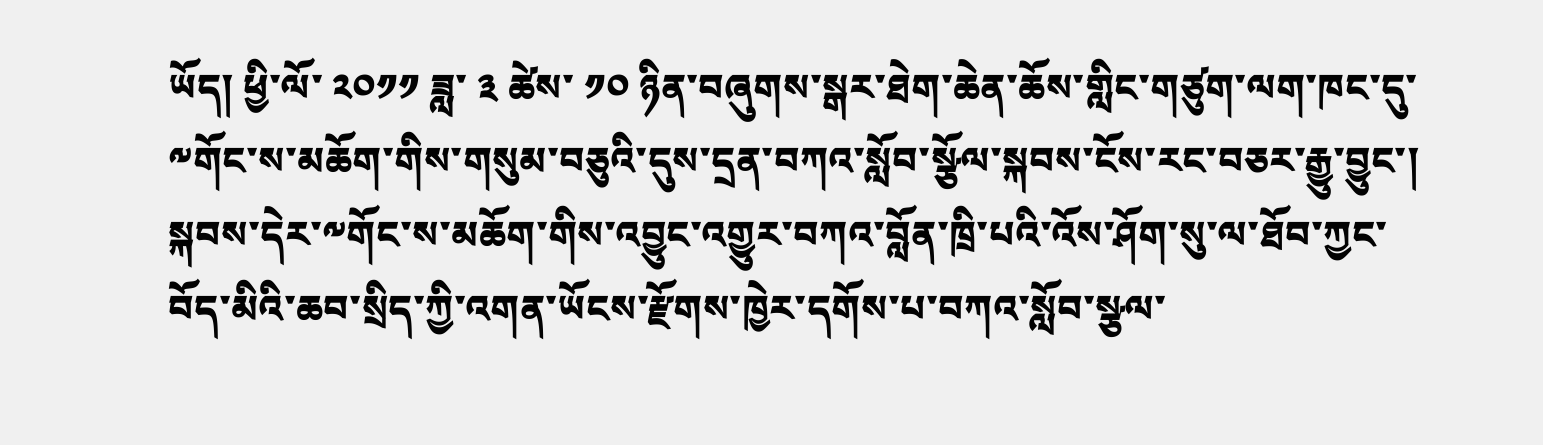ཡོད། ཕྱི་ལོ་ ༢༠༡༡ ཟླ་ ༣ ཚེས་ ༡༠ ཉིན་བཞུགས་སྒར་ཐེག་ཆེན་ཆོས་གླིང་གཙུག་ལག་ཁང་དུ་༸གོང་ས་མཆོག་གིས་གསུམ་བཅུའི་དུས་དྲན་བཀའ་སློབ་སྩོལ་སྐབས་ངོས་རང་བཅར་རྒྱུ་བྱུང་། སྐབས་དེར་༸གོང་ས་མཆོག་གིས་འབྱུང་འགྱུར་བཀའ་བློན་ཁྲི་པའི་འོས་ཤོག་སུ་ལ་ཐོབ་ཀྱང་བོད་མིའི་ཆབ་སྲིད་ཀྱི་འགན་ཡོངས་རྫོགས་ཁྱེར་དགོས་པ་བཀའ་སློབ་སྩལ་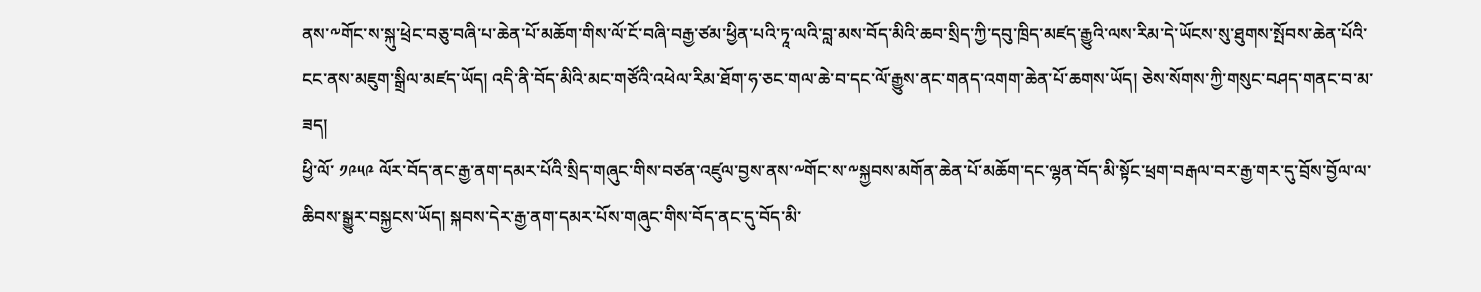ནས་༸གོང་ས་སྐུ་ཕྲེང་བཅུ་བཞི་པ་ཆེན་པོ་མཆོག་གིས་ལོ་ངོ་བཞི་བརྒྱ་ཙམ་ཕྱིན་པའི་ཏཱ་ལའི་བླ་མས་བོད་མིའི་ཆབ་སྲིད་ཀྱི་དབུ་ཁྲིད་མཛད་རྒྱུའི་ལས་རིམ་དེ་ཡོངས་སུ་ཐུགས་སྤོབས་ཆེན་པོའི་ངང་ནས་མཇུག་སྒྲིལ་མཛད་ཡོད། འདི་ནི་བོད་མིའི་མང་གཙོའི་འཕེལ་རིམ་ཐོག་ཧ་ཅང་གལ་ཆེ་བ་དང་ལོ་རྒྱུས་ནང་གནད་འགག་ཆེན་པོ་ཆགས་ཡོད། ཅེས་སོགས་ཀྱི་གསུང་བཤད་གནང་བ་མ་ཟད།
ཕྱི་ལོ་ ༡༩༥༩ ལོར་བོད་ནང་རྒྱ་ནག་དམར་པོའི་སྲིད་གཞུང་གིས་བཙན་འཛུལ་བྱས་ནས་༸གོང་ས་༸སྐྱབས་མགོན་ཆེན་པོ་མཆོག་དང་ལྷན་བོད་མི་སྟོང་ཕྲག་བརྒལ་བར་རྒྱ་གར་དུ་བྲོས་བྱོལ་ལ་ཆིབས་སྒྱུར་བསྐྱངས་ཡོད། སྐབས་དེར་རྒྱ་ནག་དམར་པོས་གཞུང་གིས་བོད་ནང་དུ་བོད་མི་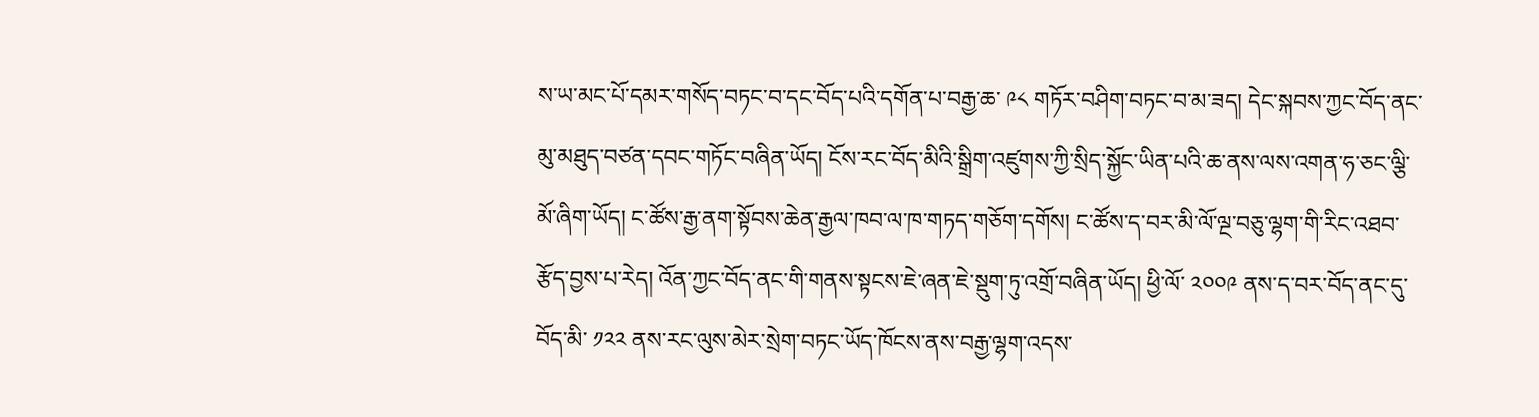ས་ཡ་མང་པོ་དམར་གསོད་བཏང་བ་དང་བོད་པའི་དགོན་པ་བརྒྱ་ཆ་ ༩༨ གཏོར་བཤིག་བཏང་བ་མ་ཟད། དེང་སྐབས་ཀྱང་བོད་ནང་མུ་མཐུད་བཙན་དབང་གཏོང་བཞིན་ཡོད། ངོས་རང་བོད་མིའི་སྒྲིག་འཛུགས་ཀྱི་སྲིད་སྐྱོང་ཡིན་པའི་ཆ་ནས་ལས་འགན་ཧ་ཅང་ལྕི་མོ་ཞིག་ཡོད། ང་ཚོས་རྒྱ་ནག་སྟོབས་ཆེན་རྒྱལ་ཁབ་ལ་ཁ་གཏད་གཅོག་དགོས། ང་ཚོས་ད་བར་མི་ལོ་ལྔ་བཅུ་ལྷག་གི་རིང་འཐབ་རྩོད་བྱས་པ་རེད། འོན་ཀྱང་བོད་ནང་གི་གནས་སྟངས་ཇེ་ཞན་ཇེ་སྡུག་ཏུ་འགྲོ་བཞིན་ཡོད། ཕྱི་ལོ་ ༢༠༠༩ ནས་ད་བར་བོད་ནང་དུ་བོད་མི་ ༡༢༢ ནས་རང་ལུས་མེར་སྲེག་བཏང་ཡོད་ཁོངས་ནས་བརྒྱ་ལྷག་འདས་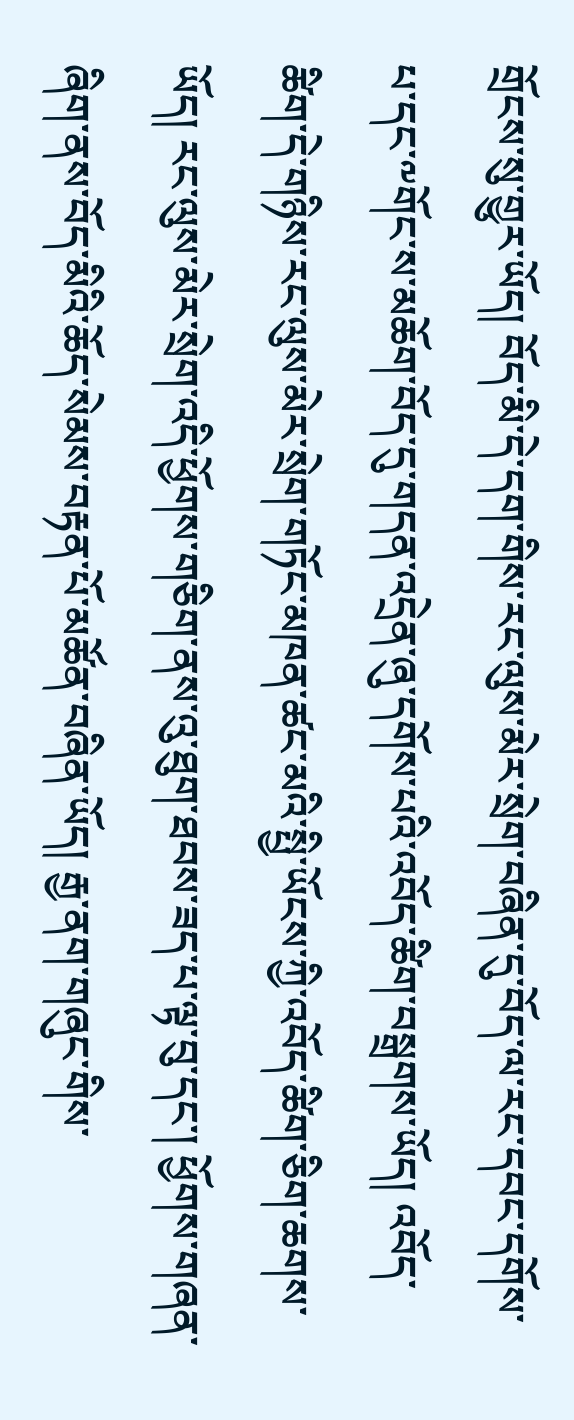གྲོངས་སུ་གྱུར་ཡོད། བོད་མི་དེ་དག་གིས་རང་ལུས་མེར་སྲེག་བཞིན་དུ་བོད་ལ་རང་དབང་དགོས་པ་དང་༸གོང་ས་མཆོག་བོད་དུ་གདན་འདྲེན་ཞུ་དགོས་པའི་འབོད་ཚིག་བསྒྲགས་ཡོད། འབོད་ཚིག་དེ་གཉིས་རང་ལུས་མེར་སྲེག་གཏོང་མཁན་ཚང་མའི་སྤྱི་ཡོངས་ཀྱི་འབོད་ཚིག་ཅིག་ཆགས་ཡོད། རང་ལུས་མེར་སྲེག་འདི་ཕྱོགས་གཅིག་ནས་འུ་ཐུག་ཐབས་ཟད་པ་ལྟ་བུ་དང་། ཕྱོགས་གཞན་ཞིག་ནས་བོད་མིའི་ཆོད་སེམས་བརྟན་པོ་མཚོན་བཞིན་ཡོད། རྒྱ་ནག་གཞུང་གིས་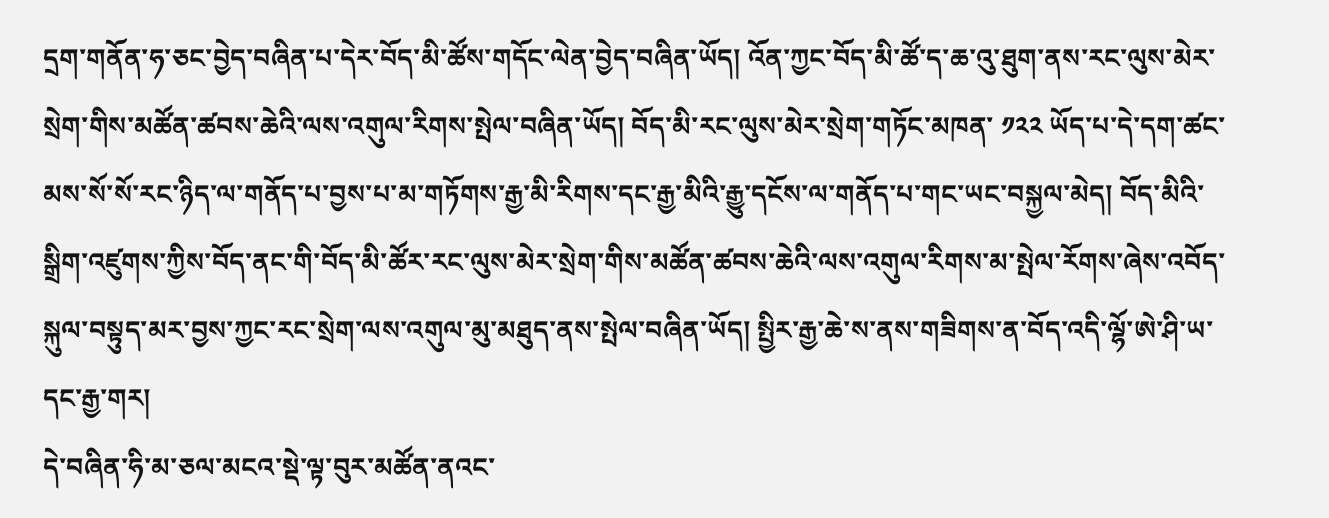དྲག་གནོན་ཧ་ཅང་བྱེད་བཞིན་པ་དེར་བོད་མི་ཚོས་གདོང་ལེན་བྱེད་བཞིན་ཡོད། འོན་ཀྱང་བོད་མི་ཚོ་ད་ཆ་འུ་ཐུག་ནས་རང་ལུས་མེར་སྲེག་གིས་མཚོན་ཚབས་ཆེའི་ལས་འགུལ་རིགས་སྤེལ་བཞིན་ཡོད། བོད་མི་རང་ལུས་མེར་སྲེག་གཏོང་མཁན་ ༡༢༢ ཡོད་པ་དེ་དག་ཚང་མས་སོ་སོ་རང་ཉིད་ལ་གནོད་པ་བྱས་པ་མ་གཏོགས་རྒྱ་མི་རིགས་དང་རྒྱ་མིའི་རྒྱུ་དངོས་ལ་གནོད་པ་གང་ཡང་བསྐྱལ་མེད། བོད་མིའི་སྒྲིག་འཛུགས་ཀྱིས་བོད་ནང་གི་བོད་མི་ཚོར་རང་ལུས་མེར་སྲེག་གིས་མཚོན་ཚབས་ཆེའི་ལས་འགུལ་རིགས་མ་སྤེལ་རོགས་ཞེས་འབོད་སྐུལ་བསྟུད་མར་བྱས་ཀྱང་རང་སྲེག་ལས་འགུལ་མུ་མཐུད་ནས་སྤེལ་བཞིན་ཡོད། སྤྱིར་རྒྱ་ཆེ་ས་ནས་གཟིགས་ན་བོད་འདི་ལྷོ་ཨེ་ཤི་ཡ་དང་རྒྱ་གར།
དེ་བཞིན་ཧི་མ་ཅལ་མངའ་སྡེ་ལྟ་བུར་མཚོན་ནའང་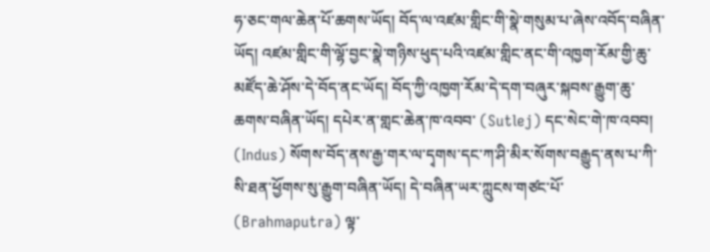ཧ་ཅང་གལ་ཆེན་པོ་ཆགས་ཡོད། བོད་ལ་འཛམ་གླིང་གི་སྣེ་གསུམ་པ་ཞེས་འབོད་བཞིན་ཡོད། འཛམ་གླིང་གི་ལྷོ་བྱང་སྣེ་གཉིས་ཕུད་པའི་འཛམ་གླིང་ནང་གི་འཁྱག་རོམ་གྱི་ཆུ་མཛོད་ཆེ་ཤོས་དེ་བོད་ནང་ཡོད། བོད་ཀྱི་འཁྱག་རོམ་དེ་དག་བཞུར་སྐབས་རྒྱུག་ཆུ་ཆགས་བཞིན་ཡོད། དཔེར་ན་གླང་ཆེན་ཁ་འབབ་ (Sutlej) དང་སེང་གེ་ཁ་འབབ། (Indus) སོགས་བོད་ནས་རྒྱ་གར་ལ་དྭགས་དང་ཀ་ཤི་མིར་སོགས་བརྒྱུད་ནས་པ་ཀི་སི་ཐན་ཕྱོགས་སུ་རྒྱུག་བཞིན་ཡོད། དེ་བཞིན་ཡར་ཀླུངས་གཙང་པོ་ (Brahmaputra) ལྟ་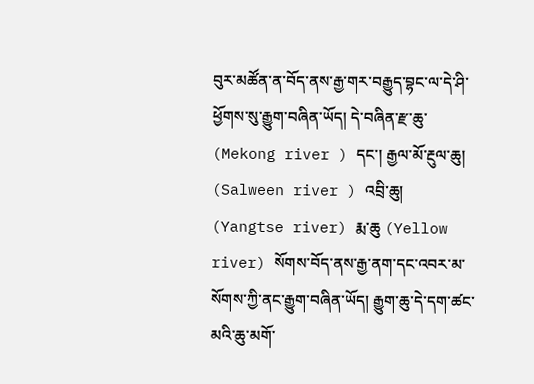བུར་མཚོན་ན་བོད་ནས་རྒྱ་གར་བརྒྱུད་བྷང་ལ་དེ་ཤི་ཕྱོགས་སུ་རྒྱུག་བཞིན་ཡོད། དེ་བཞིན་རྫ་ཆུ་ (Mekong river ) དང་། རྒྱལ་མོ་རྔུལ་ཆུ། (Salween river ) འབྲི་ཆུ། (Yangtse river) རྨ་ཆུ (Yellow river) སོགས་བོད་ནས་རྒྱ་ནག་དང་འབར་མ་སོགས་ཀྱི་ནང་རྒྱུག་བཞིན་ཡོད། རྒྱུག་ཆུ་དེ་དག་ཚང་མའི་ཆུ་མགོ་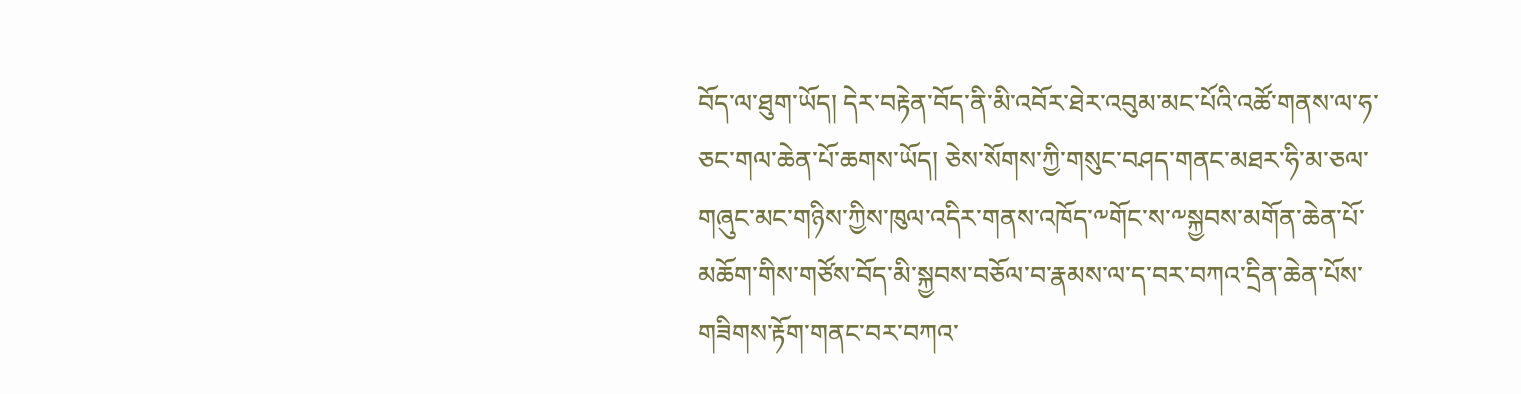བོད་ལ་ཐུག་ཡོད། དེར་བརྟེན་བོད་ནི་མི་འབོར་ཐེར་འབུམ་མང་པོའི་འཚོ་གནས་ལ་ཧ་ཅང་གལ་ཆེན་པོ་ཆགས་ཡོད། ཅེས་སོགས་ཀྱི་གསུང་བཤད་གནང་མཐར་ཧི་མ་ཅལ་གཞུང་མང་གཉིས་ཀྱིས་ཁུལ་འདིར་གནས་འཁོད་༸གོང་ས་༸སྐྱབས་མགོན་ཆེན་པོ་མཆོག་གིས་གཙོས་བོད་མི་སྐྱབས་བཅོལ་བ་རྣམས་ལ་ད་བར་བཀའ་དྲིན་ཆེན་པོས་གཟིགས་རྟོག་གནང་བར་བཀའ་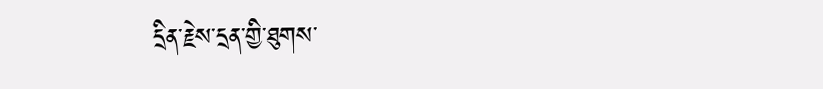དྲིན་རྗེས་དྲན་གྱི་ཐུགས་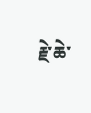རྗེ་ཆེ་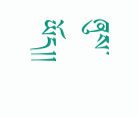ཞུས་ཡོད།།